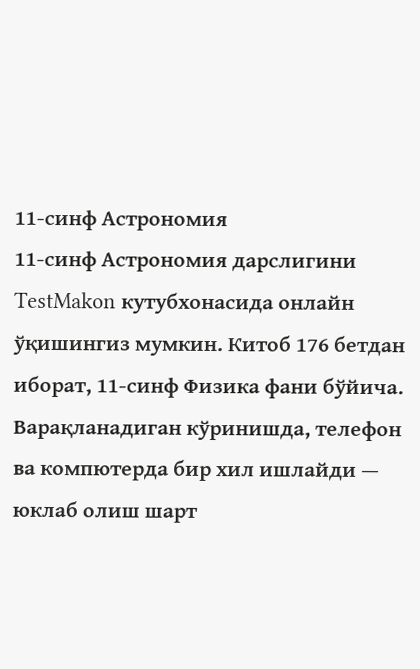11-синф Астрономия
11-синф Астрономия дарслигини TestMakon кутубхонасида онлайн ўқишингиз мумкин. Китоб 176 бетдан иборат, 11-синф Физика фани бўйича. Варақланадиган кўринишда, телефон ва компютерда бир хил ишлайди — юклаб олиш шарт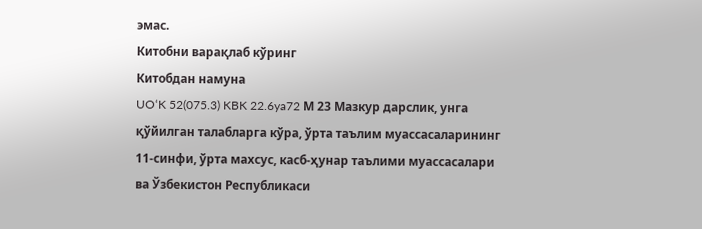эмас.
Китобни варақлаб кўринг
Китобдан намуна
UO‘K 52(075.3) KBK 22.6ya72 М 23 Мазкур дарслик, унга қўйилган талабларга кўра, ўрта таълим муассасаларининг 11-синфи, ўрта махсус, касб-ҳунар таълими муассасалари ва Ўзбекистон Республикаси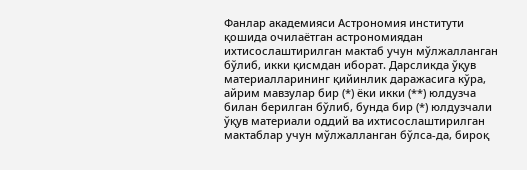Фанлар академияси Астрономия институти қошида очилаётган астрономиядан ихтисослаштирилган мактаб учун мўлжалланган бўлиб, икки қисмдан иборат. Дарсликда ўқув материалларининг қийинлик даражасига кўра, айрим мавзулар бир (*) ёки икки (**) юлдузча билан берилган бўлиб, бунда бир (*) юлдузчали ўқув материали оддий ва ихтисослаштирилган мактаблар учун мўлжалланган бўлса-да, бироқ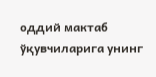оддий мактаб ўқувчиларига унинг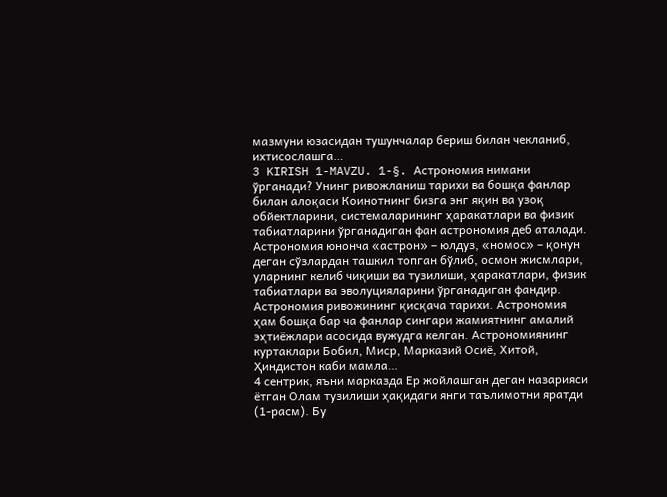мазмуни юзасидан тушунчалар бериш билан чекланиб, ихтисослашга…
3 KIRISH 1-MAVZU. 1-§. Астрономия нимани ўрганади? Унинг ривожланиш тарихи ва бошқа фанлар билан алоқаси Коинотнинг бизга энг яқин ва узоқ обйектларини, системаларининг ҳаракатлари ва физик табиатларини ўрганадиган фан астрономия деб аталади. Астрономия юнонча «астрон» – юлдуз, «номос» – қонун деган сўзлардан ташкил топган бўлиб, осмон жисмлари, уларнинг келиб чиқиши ва тузилиши, ҳаракатлари, физик табиатлари ва эволуцияларини ўрганадиган фандир. Астрономия ривожининг қисқача тарихи. Астрономия ҳам бошқа бар ча фанлар сингари жамиятнинг амалий эҳтиёжлари асосида вужудга келган. Астрономиянинг куртаклари Бобил, Миср, Марказий Осиё, Хитой, Ҳиндистон каби мамла…
4 сентрик, яъни марказда Ер жойлашган деган назарияси ётган Олам тузилиши ҳақидаги янги таълимотни яратди (1-расм). Бу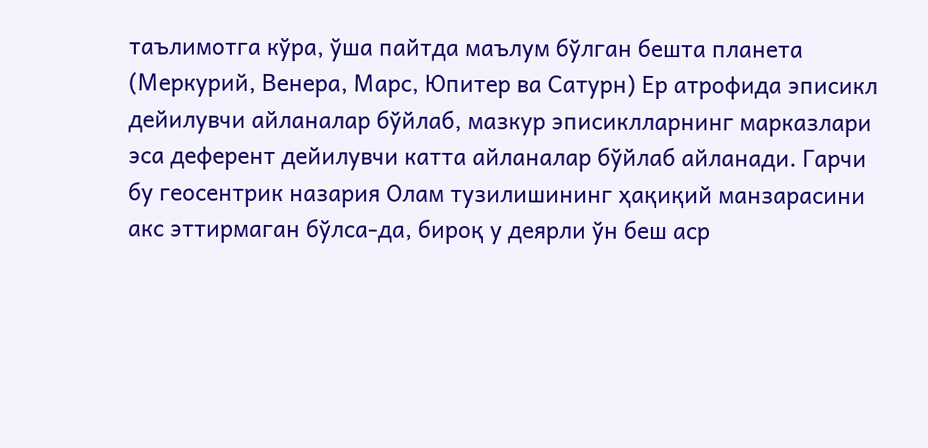таълимотга кўра, ўша пайтда маълум бўлган бешта планета (Меркурий, Венера, Марс, Юпитер ва Сатурн) Ер атрофида эписикл дейилувчи айланалар бўйлаб, мазкур эписиклларнинг марказлари эса деферент дейилувчи катта айланалар бўйлаб айланади. Гарчи бу геосентрик назария Олам тузилишининг ҳақиқий манзарасини акс эттирмаган бўлса-да, бироқ у деярли ўн беш аср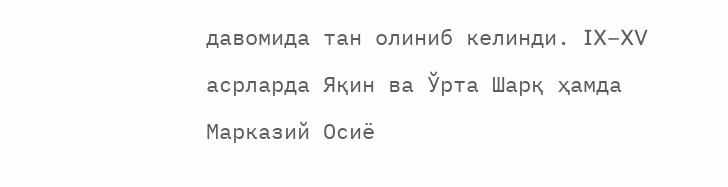давомида тан олиниб келинди. IX–XV асрларда Яқин ва Ўрта Шарқ ҳамда Марказий Осиё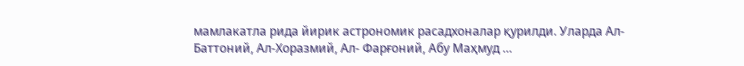мамлакатла рида йирик астрономик расадхоналар қурилди. Уларда Ал-Баттоний, Ал-Хоразмий, Ал- Фарғоний, Абу Маҳмуд …